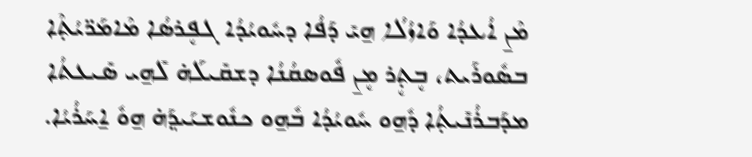ܡܶܢ̱ ܐܳܥܕܳܐ ܘܰܐܙܳܠܳܐ ܗ̱ܝܺ ܕܰܦܳܐ ܕܚܽܘܝܳܕܳܐ ܓܦܷܪܣܳܐ ܡܶܐܡܰܪ̈ܝܳܬ݂ܶܐ ܒܣܽܘܪܰܝܬ، ܒܷܬ݂ܷܪ ܡܷܢ̱ ܦܽܘܣܩܳܢܳܐ ܕܫܩܺܝܠܰܗ̇ ܠܺܗ̱ܝ ܣܺܝܥܬܳܐ ܡܕܰܒܪܳܢܺܝܬ݂ܳܐ ܕܽܗ̱ܘ ܚܽܘܝܳܕܳܐ ܒܽܗ̱ܘ ܟܢܽܘܫܝܰܝܕ݂ܰܗ̇ ܗ̱ܘܽ ܐ̱ܚܰܪܳܝܳܐ.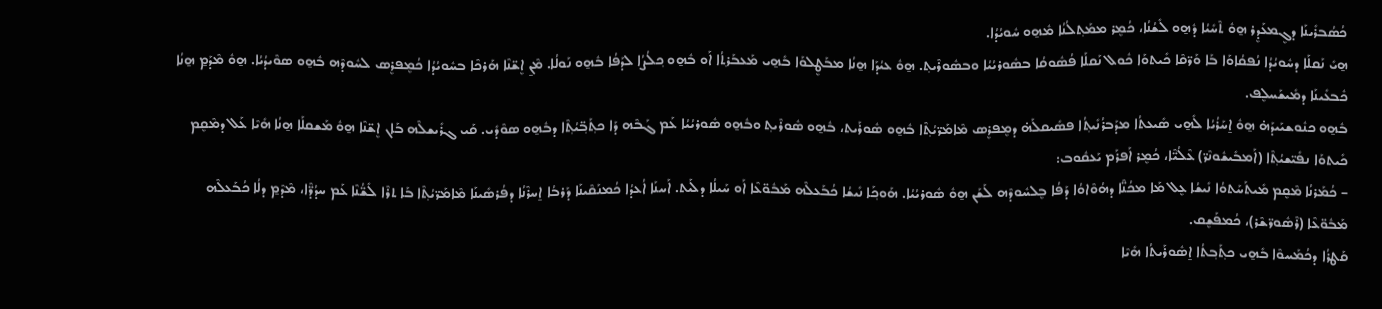ܟܳܣܳܒܪܺܝܢܰܐ ܕܓܷܡܥܰܕܷܪ ܗ̱ܘܽ ܬܶܚܺܝܳܐ ܕܽܗ̱ܘ ܠܺܫܳܢܳܐ، ܟܳܡܷܪ ܡܡܰܬ݂ܠܳܢܳܐ ܡܽܗ̱ܘ ܚܽܘܝܳܕܳܐ.
ܗ̱ܝܺ ܢܰܩܠܰܐ ܕܚܽܘܝܳܕܳܐ ܢܳܦܩܳܐܘܰܐ ܒܰܐ ܘܰܪ̈ܩܶܐ ܟܺܝܬܘܰܐ ܟܽܘܠ ܢܰܩܠܰܐ ܦܳܣܽܘܩܳܐ ܒܣܽܘܪܝܳܝܳܐ ܘܒܣܽܘܪܶܝܬ݂. ܗ̱ܘܽ ܥܝܳܕܰܐ ܗ̱ܢܳܐ ܡܒܰܛܷܠܘܰܐ ܒܺܗ̱ܝ ܡܰܥܒܰܪܬ݂ܳܐ ܐܰܘ ܒܽܗ̱ܘ ܟ݂ܠܳܨܳܐ ܠܕܰܦܳܐ ܒܽܗ̱ܘ ܢܰܘܠܳܐ. ܡܶܢ̱ ܐܷܫ̈ܢܶܐ ܗܰܪܟܶܐ ܒܚܽܘܝܳܕܳܐ ܟܳܡܷܦܪܷܣ ܠܚܽܘܕܶܗ ܒܽܗ̱ܘ ܣܘܶܝܕܳܝܳܐ. ܗ̱ܘܽ ܡܶܕܰܡ̱ ܗ̱ܢܳܐ ܟܽܒܥܺܝܢܰܐ ܕܡܺܝܫܰܚܠܷܦ.
ܒܽܗ̱ܘ ܟܢܽܘܫܝܰܝܕܰܗ̇ ܗ̱ܘܽ ܐ̱ܚܰܪܳܝܳܐ ܠܺܗ̱ܝ ܣܺܝܥܬܳܐ ܡܕܰܒܪܳܢܺܝܬ݂ܳܐ ܦܣܺܝܩܠܰܗ̇ ܕܡܷܦܪܷܣ ܡܶܐܡܰܪ̈ܝܳܬ݂ܶܐ ܒܽܗ̱ܘ ܣܽܘܪܰܝܬ، ܒܽܗ̱ܘ ܣܽܘܪܶܝܬ݂ ܘܒܽܗ̱ܘ ܣܽܘܪܝܳܝܳܐ ܥܰܡ ܓܰܒܶܗ ܕܰܐ ܟܬ݂ܰܒ݂̈ܝܳܬ݂ܶܐ ܕܒܽܗ̱ܘ ܣܘܶܕܺܝ. ܩܰܝ ܓܪܺܝܫܠܶܗ ܒܰܐܢ ܐܷܫ̈ܢܶܐ ܗ̱ܘܽ ܡܰܫܩܠܰܐ ܗ̱ܢܳܐ ܗܺܝܶܐ ܥܰܠ ܕܡܶܩܷܡ ܟܺܝܬܘܰܐ ܢܦܺܝ̈ܫܝܳܬ݂ܶܐ (ܐܰܡܒܺܝܫܽܘܢܶܪ̈) ܥܶܠܳܝ̈ܶܐ، ܟܳܡܷܪ ܐܰܦܪܰܡ ܝܰܥܩܽܘܒ:
– ܟܳܡܰܪܢܳܐ ܡܶܩܷܡ ܡܺܝܬܰܚܰܬܘܳܐ ܢܺܝܫܳܐ ܥܷܠ ܡܰܐ ܡܟܳܢ̈ܶܐ ܕܗܳܘܶܐܘܳܐ ܕܰܦܳܐ ܒܷܠܚܽܘܕܶܗ ܠܰܫܰܢ ܗ̱ܘܽ ܣܽܘܪܝܳܝܳܐ. ܗܰܘܟ݂ܰܐ ܢܺܝܫܳܐ ܟܳܒܰܥܠܶܗ ܡܰܒܽܘ̈ܥܶܐ ܐܰܘ ܚܰܝܠܳܐ ܕܠܰܝܬ. ܐܰܚܢܰܐ ܐܳܥܕܳܐ ܟܳܡܢܰܩܶܝܢܰܐ ܕܰܪܒܳܐ ܐ̱ܚܪܶܢܳܐ ܕܦܳܪܣܺܝܢܰܐ ܡܶܐܡܰܪ̈ܝܳܬ݂ܶܐ ܒܰܐ ܬܪܶܐ ܠܺܫ̈ܳܢܶܐ ܥܰܡ ܚܕܳܕ̈ܶܐ، ܡܶܕܶܡ̱ ܕܠܳܐ ܟܳܒܰܥܠܶܗ ܡܰܒܽܘ̈ܥܶܐ (ܪܶܣܽܘܪ̈ܫܶܪ)، ܟܳܡܦܰܫܷܩ.
ܩܰܛܪܳܐ ܕܟܳܡܰܚܘܶܐ ܒܺܗ̱ܝ ܟܬ݂ܰܒ݂ܬܳܐ ܐ̱ܣܽܘܪܰܝܬܳܐ ܗܺܝܶܐ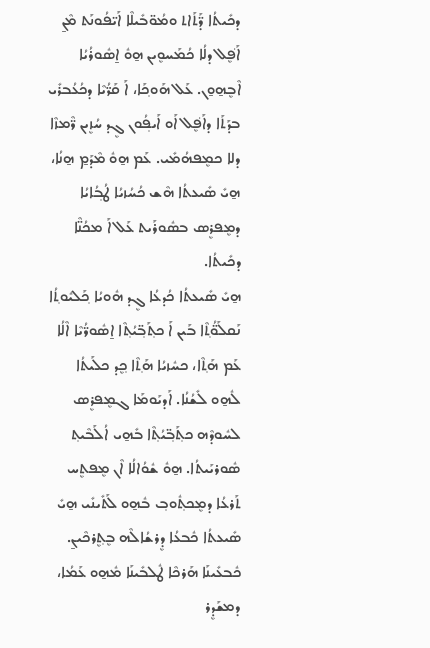ܕܟܺܝܬܳܐ ܕ̈ܰܬܰܐܬ ܘܡܳܘ̈ܒܺܝܠܶܐ ܐܰܝ̈ܦܳܘܢܰܬ ܡܶܢ̱ ܐܰܦܷ݁ܠ ܕܠܳܐ ܟܳܡܰܚܘܷܝܢ ܗ̱ܘܽ ܐ̱ܣܽܘܪܳܝܳܐ ܐܶܒܷܗ̱ܘ̱ܢ. ܥܰܠ ܗܰܘܟ݂ܰܐ، ܐܰ ܩܰܪ̈ܳܝܶܐ ܕܟܳܥܳܒܪܺܝ ܒܕܰܬܰܐ ܕܐܰܦܷ݁ܠ ܐܰܘ ܐܰܝܦ݂ܳܘܢ ܓܷܕ ܚܳܙܷܝܢ ܪ̈ܶܡܙܶܐ ܕܠܐ ܟܡܷܦܗܳܡܺܝ. ܥܰܡ ܗ̱ܘܽ ܡܶܕܰܡ̱ ܗ̱ܢܳܐ، ܗ̱ܝܺ ܣܺܝܥܬܳܐ ܗܶܫ ܟܳܚܳܙܝܳܐ ܛܳܒ݂ܳܐܝܳܐ ܕܡܷܦܪܷܣ ܒܣܽܘܪܰܝܬ ܥܰܠ ܐܰ ܡܟܳܢ̈ܶܐ ܕܟܺܝܬܳܐ.
ܗ̱ܝܺ ܣܺܝܥܬܳܐ ܟܳܕܥܳܐ ܓܷܕ ܗܽܘܝܳܐ ܟ݂ܰܠܝܽܘܬ݂ܳܐ ܢܰܩܠܰܘ̈ܳܬ݂ܶܐ ܒܰܝܢ ܐܰ ܟܬ݂ܰܒ݂̈ܝܳܬ݂ܶܐ ܐ̱ܣܽܘܪ̈ܳܝܶܐ ܐܶܠܳܐ ܥܰܡ ܗܰܬ݂ܶܐ، ܟܚܽܙܝܳܐ ܗܰܬ݂ܶܐ ܟ݂ܷܕ ܟܠܰܝܬܳܐ ܠܽܗ̱ܘ ܠܺܫܳܢܳܐ. ܐܰܕܝܰܘܡܰܐ ܓܡܷܦܪܷܣ ܠܚܽܘܕܶܗ ܟܬ݂ܰܒ݂̈ܝܳܬ݂ܶܐ ܒܺܗ̱ܝ ܐܳܠܰܒܶܝܬ݂ ܣܽܘܪܝܰܝܬܳܐ. ܗ̱ܘܽ ܫܽܘܳܐܠܳܐ ܐܶܢ ܡܷܦܬܷܚ ܬܰܪܥܳܐ ܕܡܷܟܬ݂ܽܘܒ݂ ܒܽܗ̱ܘ ܠܰܬܺܝܢܺܝ ܗ̱ܝܺ ܣܺܝܥܬܳܐ ܟܽܒܥܳܐ ܕܷܪܫܳܐܠܶܗ ܒܷܬ݂ܷܪܟܶܝܢ̱.
ܟܽܒܥܺܝܢܰܐ ܗܰܪܟܶܐ ܛܽܠܒܺܝܢܰܐ ܡܽܗ̱ܘ ܥܰܡܳܐ، ܕܡܫܰܕܷܪ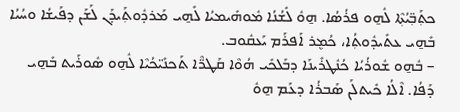ܟܬ݂ܰܒ݂̈ܝܳܬ݂ܶܐ ܠܽܗ̱ܘ ܦܪܳܣܳܐ. ܗ̱ܘܽ ܠܺܫܳܢܳܐ ܡܽܘܗܺܝܡܝܳܐ ܠܺܗ̱ܝ ܡܰܪܕܽܘܬ݂ܰܝܕܰܢ ܠܰܫܰܢ ܕܦܰܝܫܳܐ ܘܚܳܝܳܐ ܒܺܗ̱ܝ ܥܬܺܝܕܽܘܬ݂ܳܐ، ܟܳܡܷܪ ܐܰܦܪܰܡ ܝܰܥܩܽܘܒ.
– ܒܽܗ̱ܘ ܫܽܘܪܳܝܳܐ ܟܳܢܽܛܪܺܝܢܰܐ ܕܒܰܠܟܺܝ ܗܳܘܶܐ ܩܰܛܪ̈ܶܐ ܬܰܟܢܺܝ̈ܟܳܝܶܐ ܠܽܗ̱ܘ ܣܽܘܪܰܝܬ ܒܺܗ̱ܝ ܕܰܦܳܐ. ܐܶܠܳܐ ܟܺܝܬܠܰܢ ܣܰܒܪܳܐ ܕܥܰܡ ܗ̱ܘܽ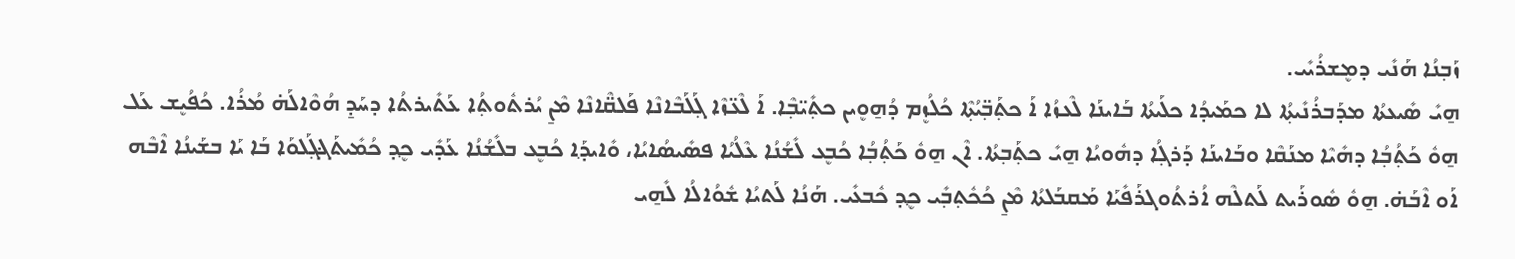ܙܰܒ݂ܢܳܐ ܗܰܢܺܝ ܕܡܷܫܪܳܝܺܝ.
ܗ̱ܝܺ ܣܺܝܥܬܳܐ ܡܕܰܒܪܳܢܺܝܬ݂ܳܐ ܠܐ ܟܡܰܝܕܳܐ ܟܠܰܝܬܳܐ ܒܰܐܝܢܰܐ ܠܶܥܙܳܐ ܐܰ ܟܬ݂ܰܒ݂̈ܝܳܬ݂ܶܐ ܟܳܠܳܙܷܡ ܕܳܗ̱ܘܷܝܢ ܟܬ݂ܺܝ̈ܒ݂ܶܐ. ܐܰ ܠܶܥ̈ܙܶܐ ܓ݂ܰܠܰܒܶܐܢܶܐ ܦܰܠܩ̈ܶܐܢܶܐ ܡܶܢ̱ ܝܳܪܬܽܘܬ݂ܳܐ ܥܰܬܺܝܪܬܳܐ ܕܚܰܕ̱ ܗܳܘܶܐܠܰܗ̇ ܡܳܪܳܐ. ܟܳܦܳܝܷܫ ܥܰܠ ܗ̱ܘܽ ܟܰܬ݂ܳܒ݂ܳܐ ܕܗܺܝܶܐ ܡܢܰܩܶܐ ܘܒܰܐܝܢܰܐ ܕܰܪܓ݂ܳܐ ܕܗܽܘܝܳܐ ܗ̱ܝܺ ܟܬ݂ܰܒ݂ܬܳܐ. ܐܶܢ ܗ̱ܘܽ ܟܰܬ݂ܳܒ݂ܳܐ ܟܳܒܷܥ ܠܺܫܳܢܳܐ ܥܶܠܳܝܳܐ ܦܣܺܝܣܳܐܝܳܐ، ܘܺܐܝܕ݂ܰܐ ܟܳܒܷܥ ܒܠܺܫܳܢܳܐ ܥܰܕܺܝ ܟ݂ܷܕ ܟܳܡܺܝܬܰܔܓ݂ܰܠܘܰܐ ܒܰܐ ܝܰܐ ܒܫܰܝܢܳܐ ܐܶܒܶܗ ܐܰܘ ܐܶܒܰܗ̇. ܗ̱ܘܽ ܣܽܘܪܰܝܬ ܠܰܬܠܶܗ ܐܳܪܬܳܘܓܪܰܦܺܝܰܐ ܡܰܩܒܰܠܬܳܐ ܡܶܢ̱ ܟܳܟܽܬ݂ܒ݂ܺܝ ܟ݂ܷܕ ܟܽܒܥܺܝ. ܗܰܢܳܐ ܠܰܬܝܳܐ ܫܽܘܳܐܠܳܐ ܠܺܗ̱ܝ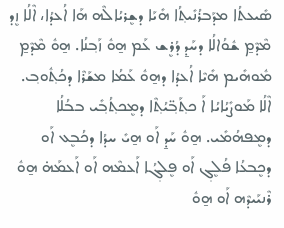ܣܺܝܥܬܳܐ ܡܕܰܒܪܳܢܺܝܬ݂ܳܐ ܗܺܝܰܐ ܕܫܷܪܝܳܐܠܶܗ ܗܰܐ ܐܳܥܕܳܐ، ܐܶܠܳܐ ܙܷܕ ܡܶܕܶܡ̱ ܫܽܘܳܐܠܳܐ ܕܚܰܕ̱ ܕܳܪܷܫ ܥܰܡ ܗ̱ܘܽ ܙܰܒ݂ܢܳܐ. ܗ̱ܘܽ ܡܶܕܶܡ̱ ܡܽܘܗܺܝܡ ܗܺܝܶܐ ܐܳܥܕܳܐ ܕܗ̱ܘܽ ܥܰܡܳܐ ܡܫܰܪܶܐ ܕܟܳܬ݂ܽܘܒ݂. ܐܶܠܳܐ ܡܰܘܨܺܝܳܐܝܳܐ ܐܰ ܟܬ݂ܰܒ݂̈ܝܳܬ݂ܶܐ ܕܡܷܟܬ݂ܳܒ݂ܺܝ ܒܒܳܠܳܐ ܕܡܷܦܗܳܡܺܝ. ܗ̱ܘܽ ܚܰܕ̱ ܐܰܘ ܗ̱ܝܺ ܚܕܳܐ ܕܟܳܒܷܥ ܐܰܘ ܕܟܷܒܥܳܐ ܦܳܠܷܓ݂ ܐܰܘ ܦܷܠܓ݂ܳܐ ܐܰܥܡܶܗ ܐܰܘ ܐܰܥܡܰܗ̇ ܗ̱ܘܽ ܪܶܢܝܰܝܕܶܗ ܐܰܘ ܗ̱ܘܽ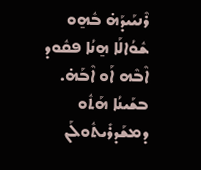ܪܶܢܝܰܝܕܰܗ̇ ܒܽܗ̱ܘ ܫܽܘܳܐܠܰܐ ܗ̱ܢܳܐ ܦܩܽܘܕ ܐܶܒܶܗ ܐܰܘ ܐܶܒܰܗ̇. ܒܫܰܝܢܳܐ ܗܰܬܽܘ ܕܡܫܰܕܪܺܝܬܽܘܠܰܢ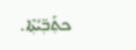ܟܬ݂ܰܒ݂̈ܝܳܬ݂ܶܐ.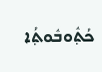ܟܳܬ݂ܽܘܒܽܘܬ݂ܳܐ